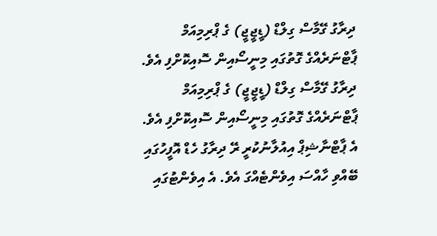ދިރާގު ގޭމާސް ގިލްޑް (ޑީޖީޖީ) ގެ ޕްރިމިއަމް ޕާޓްނަރެއްގެ ގޮތުގައި މިނީސޯއިން ސޮއިކޮށްފި އެވެ.
ދިރާގު ގޭމާސް ގިލްޑް (ޑީޖީޖީ) ގެ ޕްރިމިއަމް ޕާޓްނަރެއްގެ ގޮތުގައި މިނީސޯއިން ސޮއިކޮށްފި އެވެ.
އެ ޕާޓްނާޝިޕް އިއުލާނުކުރީ ރޭ ދިރާގު ހެޑް އޮފީހުގައި ބޭއްވި ހާއްސަ އިވެންޓެއްގަ އެވެ. އެ އިވެންޓުގައި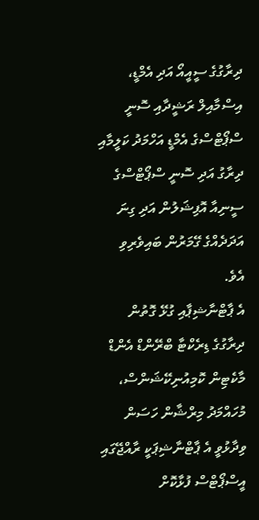ދިރާގުގެ ސީއީއޯ އަދި އެމްޑީ، އިސްމާއިލް ރަޝީދާއި ސޮނީ ސްޕޯޓްސްގެ އެމްޑީ އަހްމަދު ކަލީމާއި ދިރާގު އަދި ސޮނީ ސްޕޯޓްސްގެ ސީނިއާ އޮފިޝަލުން އަދި ގިނަ އަދަދެއްގެ ގޭމަރުން ބައިވެރިވި އެވެ.
އެ ޕާޓްނާޝިޕާއި ގުޅޭ ގޮތުން ދިރާގުގެ ޑިރެކްޓާ ބްރޭންޑް އެންޑް މާކެޓިން ކޮމިއުނިކޭޝަންސް، މުހައްމަދު މިރްޝާން ހަސަން ވިދާޅުވީ އެ ޕާޓްނާޝިޕަކީ ރާއްޖޭގައި އީސްޕޯޓްސް ފުޅާކޮށް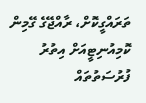ތަރައްގީކޮށް، ރާއްޖޭގެ ގޭމިން ކޮމިއުނިޓީއަށް އިތުރު ފުރުސަތުތައް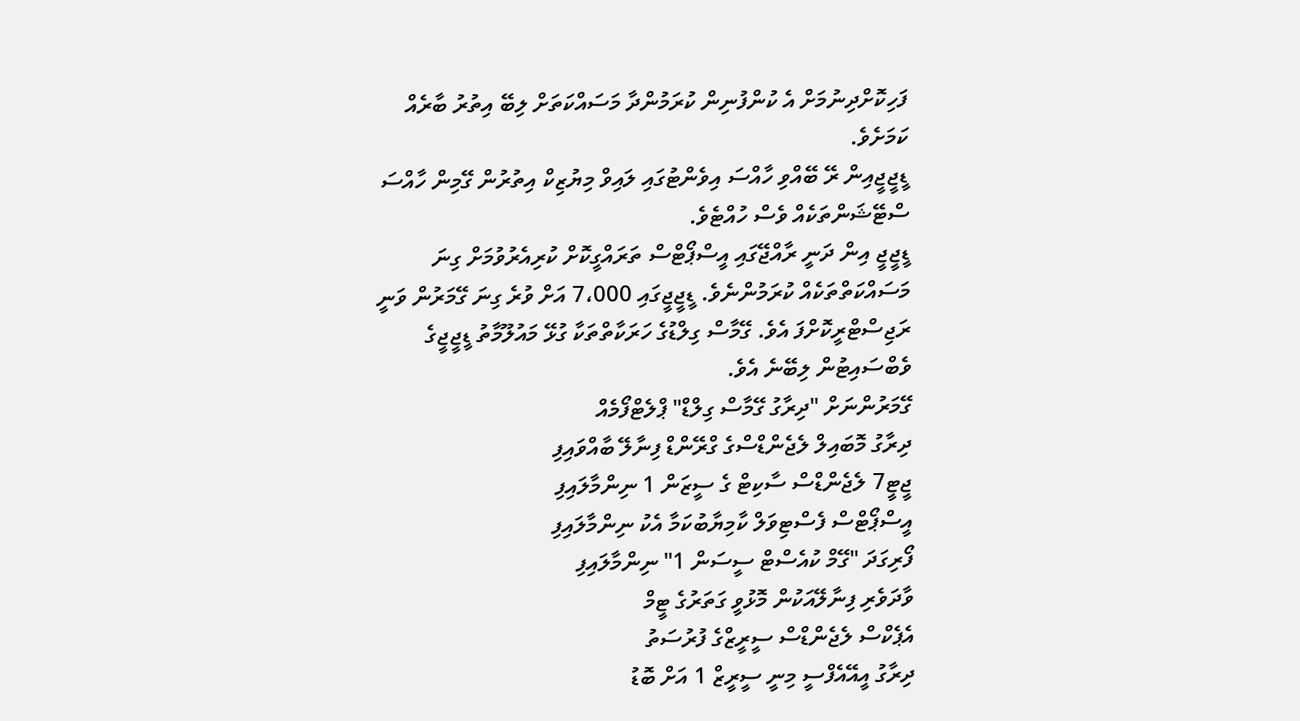ފަހިކޮށްދިނުމަށް އެ ކުންފުނިން ކުރަމުންދާ މަސައްކަތަށް ލިބޭ އިތުރު ބާރެއް ކަމަށެވެ.
ޑީޖީޖީއިން ރޭ ބޭއްވި ހާއްސަ އިވެންޓުގައި ލައިވް މިޔުޒިކް އިތުރުން ގޭމިން ހާއްސަ ސްޓޭޝަންތަކެއް ވެސް ހުއްޓެވެ.
ޑީޖީޖީ އިން ދަނީ ރާއްޖޭގައި އީސްޕޯޓްސް ތަރައްގީކޮށް ކުރިއެރުވުމަށް ގިނަ މަސައްކަތްތަކެއް ކުރަމުންނެވެ. ޑީޖީޖީގައި 7،000 އަށް ވުރެ ގިނަ ގޭމަރުން ވަނީ ރަޖިސްޓްރީކޮށްފަ އެވެ. ގޭމާސް ގިލްޑުގެ ހަރަކާތްތަކާ ގުޅޭ މައުލޫމާތު ޑީޖީޖީގެ ވެބްސައިޓުން ލިބޭނެ އެވެ.
ގޭމަރުންނަށް "ދިރާގު ގޭމާސް ގިލްޑް" ޕްލެޓްފޯމެއް
ދިރާގު މޮބައިލް ލެޖެންޑްސްގެ ގްރޭންޑް ފިނާލޭ ބާއްވައިފި
ޖީޓީ7 ލެޖެންޑްސް ސާކިޓް ގެ ސީޒަން 1 ނިންމާލައިފި
އީސްޕޯޓްސް ފެސްޓިވަލް ކާމިޔާބުކަމާ އެކު ނިންމާލައިފި
ފޯރިގަދަ "ގޭމް ކުއެސްޓް ސީސަން 1" ނިންމާލައިފި
ވާދަވެރި ފިނާލޭއަކުން މޮޅުވީ ގަތަރުގެ ޓީމް
އެޕެކްސް ލެޖެންޑްސް ސީރީޒްގެ ފުރުސަތު
ދިރާގު އީއޭއެފްސީ މިނީ ސީރީޒް 1 އަށް ބޮޑު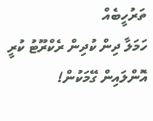ތަރުހީބެއް
ހަމަލާ ދިން ކުދިން ރެކްރޫޓު ކުރީ އޮންލައިން ގޭމަކުން!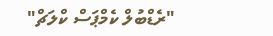"ރެޑްބުލް ކެމްޕަސް ކްލަޗް"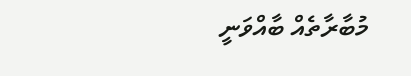މުބާރާތެއް ބާއްވަނީ